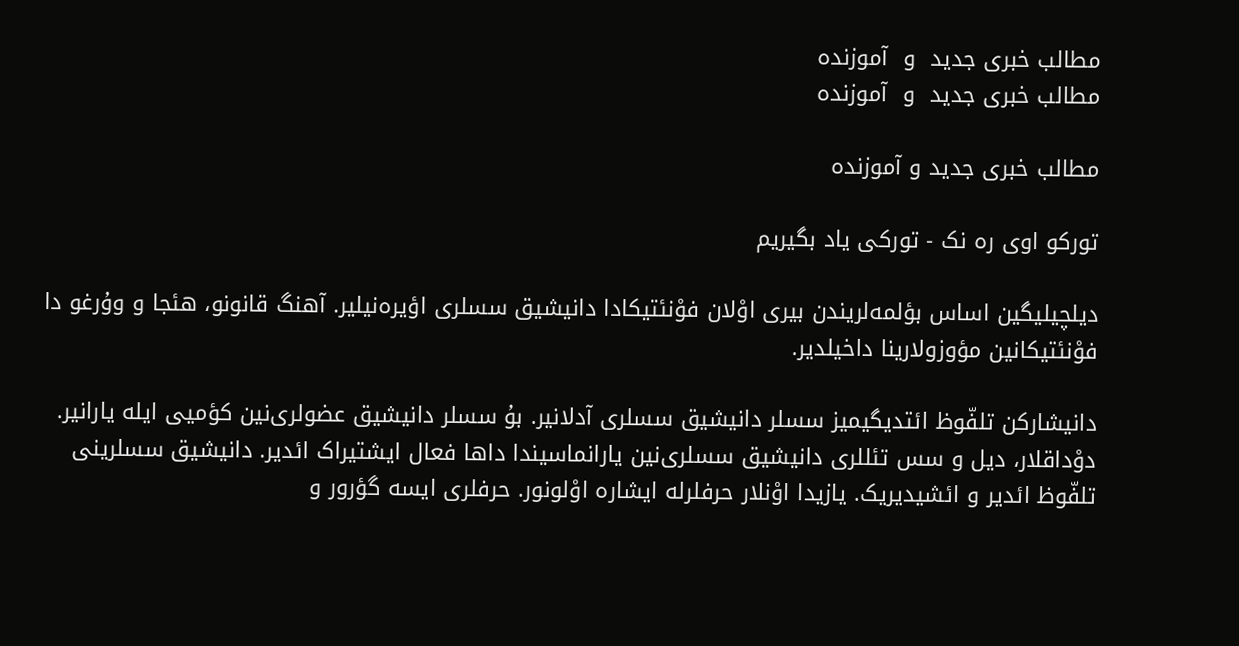مطالب خبری جدید  و  آموزنده
مطالب خبری جدید  و  آموزنده

مطالب خبری جدید و آموزنده

تورکو اوی ره نک - تورکی یاد بگیریم

دیلچیلیگین اساس بؤلمه‌لریندن بیری اوْلان فوْنئتیکادا دانیشیق سسلری اؤیره‌نیلیر. آهنگ قانونو، هئجا و وۇرغو دا فوْنئتیکانین مؤوزولارینا داخیلدیر.

دانیشارکن تلفّوظ ائتدیگیمیز سسلر دانیشیق سسلری آدلانیر. بۇ سسلر دانیشیق عضولری‌نین کؤمیی ایله یارانیر. دوْداقلار، دیل و سس تئللری دانیشیق سسلری‌نین یارانماسیندا داها فعال ایشتیراک ائدیر. دانیشیق سسلرینی تلفّوظ ائدیر و ائشیدیریک. یازیدا اوْنلار حرفلرله ایشاره اوْلونور. حرفلری ایسه گؤرور و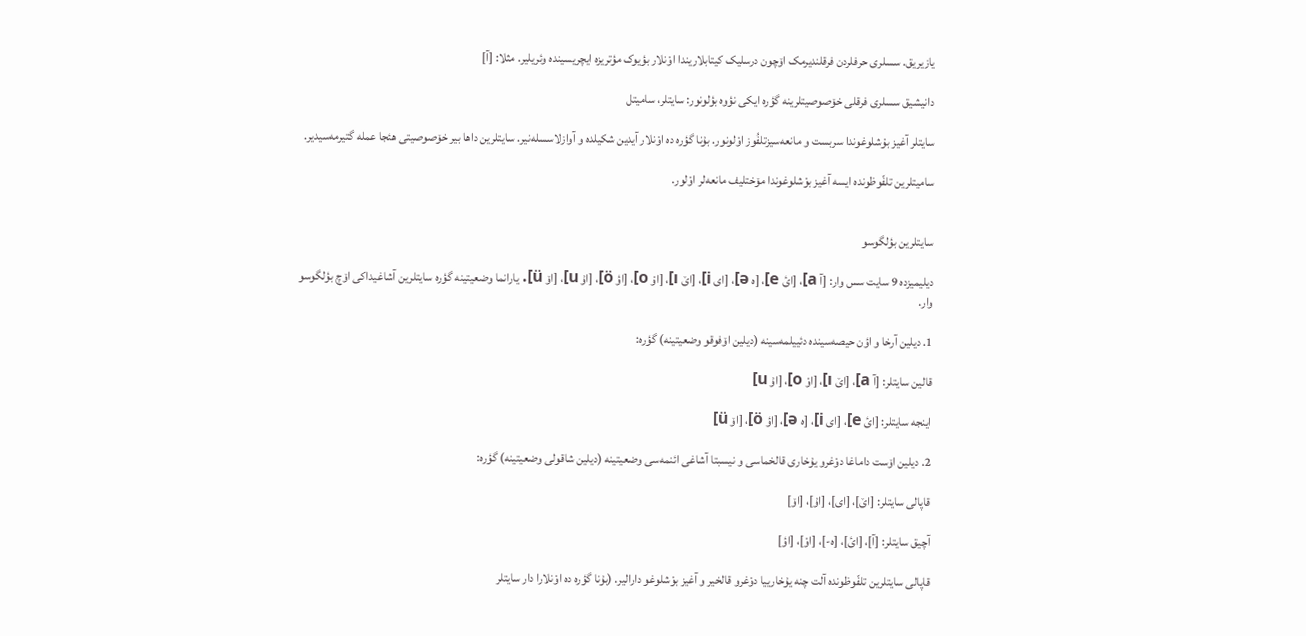یازیریق. سسلری حرفلردن فرقلندیرمک اۆچون درسلیک کیتابلاریندا اوْنلار بؤیوک مؤتریزه ایچریسینده وئریلیر. مثلا: [آ]

دانیشیق سسلری فرقلی خۆصوصیتلرینه گؤره ایکی نؤوه بؤلونور: سایتلر، سامیتل

سایتلر آغیز بوْشلوغوندا سربست و مانعه‌سیزتلفُوز اوْلونور. بۇنا گؤره ده اوْنلار آیدین شکیلده و آوازلاسسله‌نیر. سایتلرین داها بیر خۆصوصیتی هئجا عمله گتیرمه‌سیدیر.

سامیتلرین تلفّوظونده ایسه آغیز بوْشلوغوندا مۆختلیف مانعه‌لر اوْلور.


سایتلرین بؤلگوسو

دیلیمیزده 9 سایت سس وار: [آ a]، [ائ e]، [ه ə]، [ای i]، [اێ ı]، [اوْ o]، [اؤ ö]، [اۇ u]، [اۆ ü]. یارانما وضعیتینه گؤره سایتلرین آشاغیداکی اۆچ بؤلگوسو وار.

1. دیلین آرخا و اؤن حیصه‌سینده دئییلمه‌سینه (دیلین اۆفوقو وضعیتینه) گؤره:

قالین سایتلر: [آ a]، [اێ ı]، [اوْ o]، [اۇ u]

اینجه سایتلر: [ائ e]، [ای i]، [ه ə]، [اؤ ö]، [اۆ ü]

2. دیلین اۆست داماغا دوْغرو یۇخاری قالخماسی و نیسبتا آشاغی ائنمه‌سی وضعیتینه (دیلین شاقولی وضعیتینه) گؤره:

قاپالی سایتلر: [اێ]، [ای]، [اۇ]، [اۆ]

آچیق سایتلر: [آ]، [ائ]، [ه-]، [اوْ]، [اؤ]

قاپالی سایتلرین تلفّوظونده آلت چنه یۇخارییا دوْغرو قالخیر و آغیز بوْشلوغو دارالیر. (بۇنا گؤره ده اوْنلارا دار سایتلر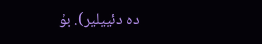ده دئییلیر). بۇ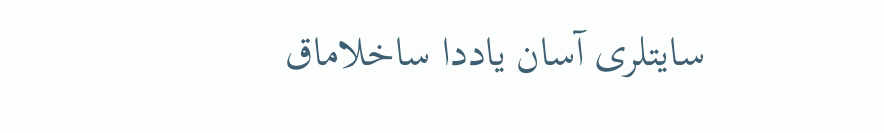سایتلری آسان یاددا ساخلاماق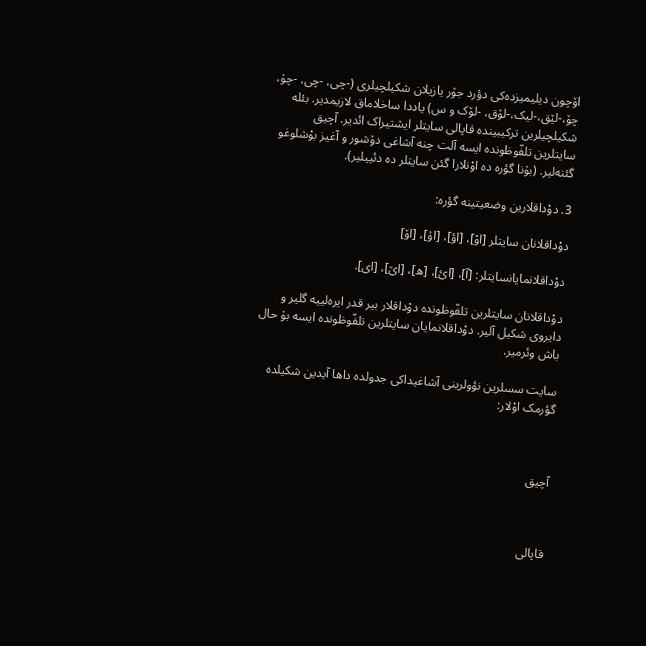اۆچون دیلیمیزده‌کی دؤرد جۆر یازیلان شکیلچیلری (-چی، -چی، -چۇ، چۆ،-لێق،-لیک،-لۇق، -لۆک و س) یاددا ساخلاماق لازیمدیر. بئله شکیلچیلرین ترکیبینده قاپالی سایتلر ایشتیراک ائدیر. آچیق سایتلرین تلفّوظونده ایسه آلت چنه آشاغی دۆشور و آغیز بوْشلوغو گئنه‌لیر. (بۇنا گؤره ده اوْنلارا گئن سایتلر ده دئییلیر).

3. دوْداقلارین وضعیتینه گؤره:

دوْداقلانان سایتلر [اوْ]، [اؤ]، [اۇ]، [اۆ]

دوْداقلانمایانسایتلر: [آ]، [ائ]، [ه]، [اێ]، [ای].

دوْداقلانان سایتلرین تلفّوظونده دوْداقلار بیر قدر ایره‌لییه گلیر و دایروی شکیل آلیر. دوْداقلانمایان سایتلرین تلفّوظونده ایسه بۇ حال باش وئرمیر.

سایت سسلرین نؤولرینی آشاغیداکی جدولده داها آیدین شکیلده گؤرمک اوْلار:



آچیق



قاپالی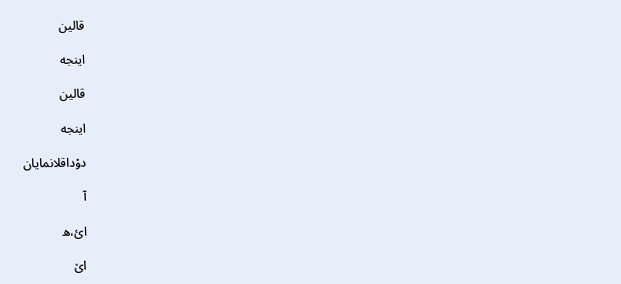قالین

اینجه

قالین

اینجه

دوْداقلانمایان

آ

ائ،ه

اێ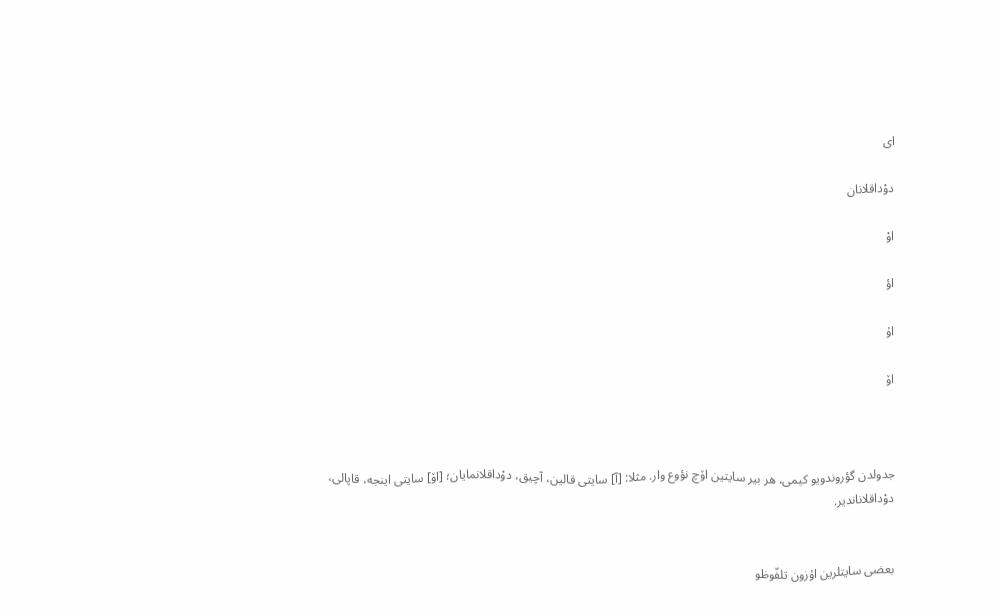ای

دوْداقلانان

اوْ

اؤ

اۇ

اۆ



جدولدن گؤروندویو کیمی، هر بیر سایتین اۆچ نؤوع وار. مثلا: [آ] سایتی قالین، آچیق، دوْداقلانمایان؛ [اۆ] سایتی اینجه، قاپالی، دوْداقلاناندیر.


بعضی سایتلرین اۇزون تلفّوظو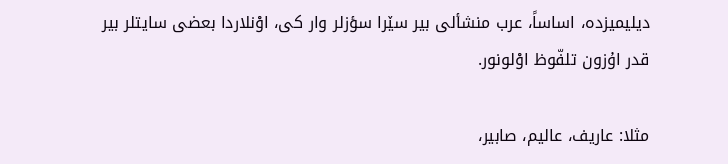دیلیمیزده، اساساً، عرب منشأ‌لی بیر سێرا سؤزلر وار کی، اوْنلاردا بعضی سایتلر بیر قدر اۇزون تلفّوظ اوْلونور.

مثلا: عاریف، عالیم، صابیر،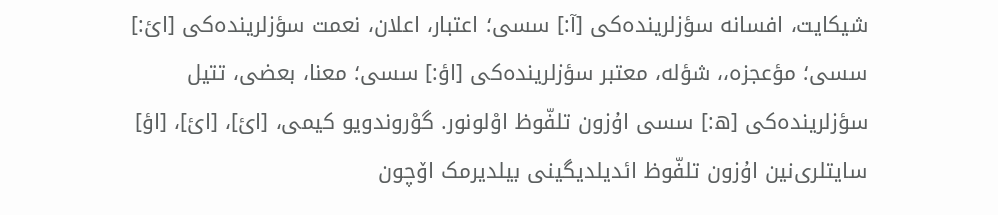شیکایت، افسانه سؤزلرینده‌کی [آ:] سسی؛ اعتبار، اعلان، نعمت سؤزلرینده‌کی [ائ:] سسی؛ مؤعجزه‌،، شؤله، معتبر سؤزلرینده‌کی [اؤ:] سسی؛ معنا، بعضی، تتیل سؤزلرینده‌کی [ه:] سسی اۇزون تلفّوظ اوْلونور. گوْروندویو کیمی، [ائ]، [ائ]، [اؤ] سایتلری‌نین اۇزون تلفّوظ ائدیلدیگینی بیلدیرمک اۆچون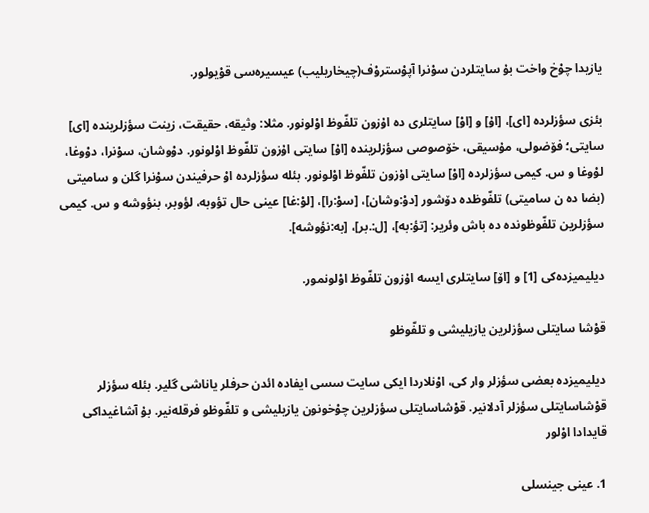یازیدا چوْخ واخت بۇ سایتلردن سوْنرا آپوْستروْف(چیخاریلیب) عیسیره‌سی قوْیولور.

بئزی سؤزلرده [ای]، [اۇ] و [اوْ] سایتلری ده اۇزون تلفّوظ اوْلونور. مثلا: وثیقه‌، حقیقت، زینت سؤزلرینده [ای] سایتی؛ فۆضولی، مۇسیقی، خۆصوصی سؤزلرینده [اۇ] سایتی اۇزون تلفّوظ اوْلونور. دوْوشان، سوْنرا، دوْوغا، لوْوغا و س. کیمی سؤزلرده [اوْ] سایتی اۇزون تلفّوظ اوْلونور. بئله سؤزلرده اوْ حرفیندن سوْنرا گلن و سامیتی (بضا ده ن سامیتی) تلفّوظده دۆشور [دوْ:وشان]، [سوْ:را]، [لوْ:غا] عینی حال تؤوبه‌، لؤوبر، بنؤوشه و س. کیمی سؤزلرین تلفّوظونده ده باش وئریر: [تؤ:به]، [ل:.بر]، [به:نؤوشه].

دیلیمیزده‌کی [1] و [اۆ] سایتلری ایسه اۇزون تلفّوظ اوْلونمور.

قوْشا سایتلی سؤزلرین یازیلیشی و تلفّوظو

دیلیمیزده بعضی سؤزلر وار کی، اوْنلاردا ایکی سایت سسی ایفاده ائدن حرفلر یاناشی گلیر. بئله سؤزلر قوْشاسایتلی سؤزلر آدلانیر. قوْشاسایتلی سؤزلرین چوْخونون یازیلیشی و تلفّوظو فرقله‌نیر. بۇ آشاغیداکی قایدادا اوْلور

1. عینی جینسلی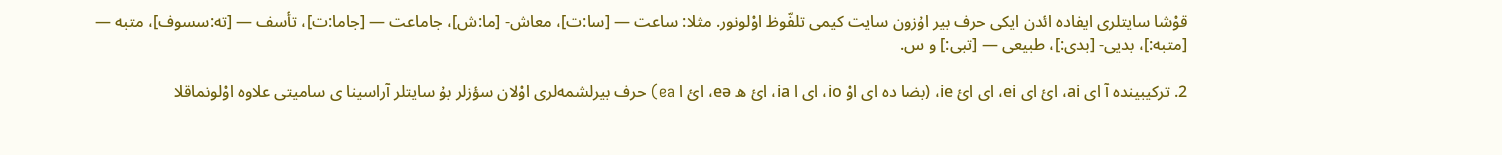قوْشا سایتلری ایفاده ائدن ایکی حرف بیر اۇزون سایت کیمی تلفّوظ اوْلونور. مثلا: ساعت — [سا:ت]، معاش- [ما:ش]، جاماعت — [جاما:ت]، تأسف — [ته:سسوف]، متبه — [متبه:]، بدیی- [بدی:]، طبیعی — [تبی:] و س.

2. ترکیبینده آ ای ai، ائ ای ei، ای ائ ie، (بضا ده ای اوْ io، ای ا ia، ائ ه eə، ائ ا ea) حرف بیرلشمه‌لری اوْلان سؤزلر بۇ سایتلر آراسینا ی سامیتی علاوه‌ اوْلونماقلا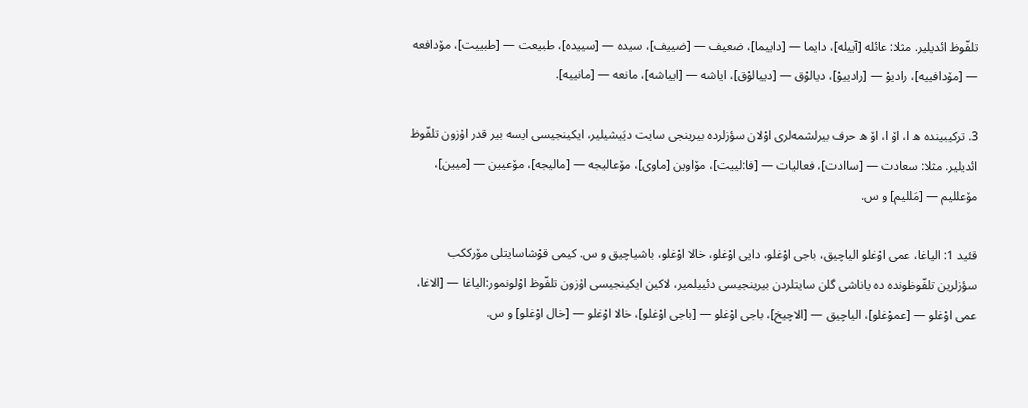تلفّوظ ائدیلیر. مثلا: عائله‌ [آییله]، دایما — [داییما]، ضعیف — [ضییف]، سیده — [سییده]، طبیعت — [طبییت]، مۆدافعه‌ — [مۆدافییه]، رادیوْ — [رادییوْ]، دیالوْق — [دییالوْق]، ایاشه — [اییاشه]، مانعه — [مانییه].

3. ترکیبینده ه ا، اۆ ا، اۆ ه حرف بیرلشمه‌لری اوْلان سؤزلرده بیرینجی سایت دیَیشیلیر، ایکینجیسی ایسه بیر قدر اۇزون تلفّوظ ائدیلیر. مثلا: سعادت — [ساادت]، فعالیات — [فا:لییت]، مۆاوین [ماوی]، مۆعالیجه‌ — [مالیجه]، مۆعیین — [میین]، مۆعللیم — [مَللیم] و س.

قئید 1: الیاغا، عمی اوْغلو الیاچیق، باجی اوْغلو، دایی اوْغلو، خالا اوْغلو، باشیاچیق و س. کیمی قوْشاسایتلی مۆرککب سؤزلرین تلفّوظونده ده یاناشی گلن سایتلردن بیرینجیسی دئییلمیر، لاکین ایکینجیسی اۇزون تلفّوظ اوْلونمور:الیاغا — [الاغا، عمی اوْغلو — [عموْغلو]، الیاچیق — [الاچیخ]، باجی اوْغلو — [باجی اوْغلو]، خالا اوْغلو — [خال اوْغلو] و س.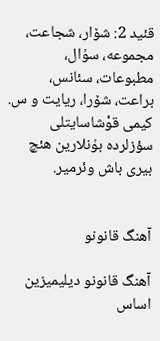قئید 2: شۆار، شجاعت، مجموعه‌، سۇال، مطبوعات، سئانس، براعت، شۆرا، ریایت و س. کیمی قوْشاسایتلی سؤزلرده بۇنلارین هئچ بیری باش وئرمیر.


آهنگ قانونو

آهنگ قانونو دیلیمیزین اساس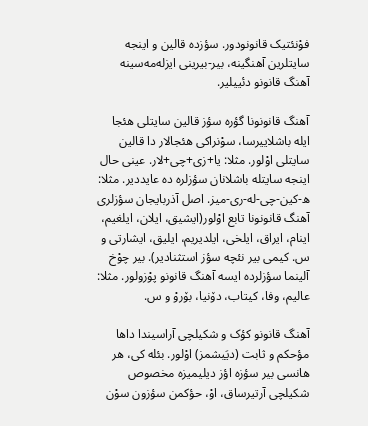فوْنئتیک قانونودور. سؤزده قالین و اینجه سایتلرین آهنگینه، بیر-بیرینی ایزله‌مه‌سینه آهنگ قانونو دئییلیر.

آهنگ قانونونا گؤره سؤز قالین سایتلی هئجا ایله باشلاییرسا، سوْنراکی هئجالار دا قالین سایتلی اوْلور. مثلا: یا+زی+چی+لار. عینی حال اینجه سایتله باشلانان سؤزلره ده عایددیر. مثلا: ه-کین-چی-له-ری-میز. اصل آذربایجان سؤزلری آهنگ قانونونا تابع اوْلور(ایشیق، ایلان، ایلغیم، اینام، ایراق، ایلخی، ایلدیریم، ایلیق، ایشارتی و س. کیمی بیر نئچه سؤز استثنادیر). بیر چوْخ آلینما سؤزلرده ایسه آهنگ قانونو پوْزولور. مثلا: عالیم، وفا، کیتاب، دۆنیا، بۆروْ و س.

آهنگ قانونو کؤک و شکیلچی آراسیندا داها مؤحکم و ثابت (دیَیشمز) اوْلور. بئله کی، هر هانسی بیر سؤزه اؤز دیلیمیزه مخصوص شکیلچی آرتیرساق، اوْ، حؤکمن سؤزون سوْن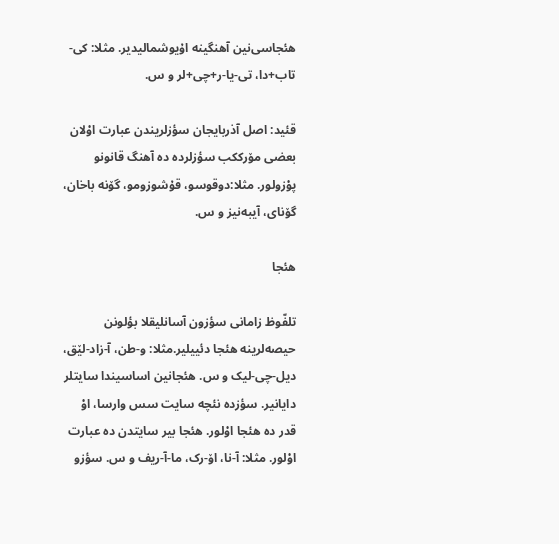هئجاسی‌نین آهنگینه اۇیوشمالیدیر. مثلا: کی-تاب+دا، تی-یا-ر+چی+لر و س.

قئید: اصل آذربایجان سؤزلریندن عبارت اوْلان بعضی مۆرککب سؤزلرده ده آهنگ قانونو پوْزولور. مثلا:دوقوسو، قۇشوزومو، گۆنه باخان، گۆنای، آیبه‌نیز و س.

هئجا

تلفّوظ زامانی سؤزون آسانلیقلا بؤلونن حیصه‌لرینه هئجا دئییلیر.مثلا: و-طن، آ-زاد-لێق، دیل-چی-لیک و س. هئجانین اساسیندا سایتلر دایانیر. سؤزده نئچه سایت سس وارسا، اوْ قدر ده هئجا اوْلور. هئجا بیر سایتدن ده عبارت اوْلور. مثلا: آ-نا، اۆ-رک، ما-آ-ریف و س. سؤزو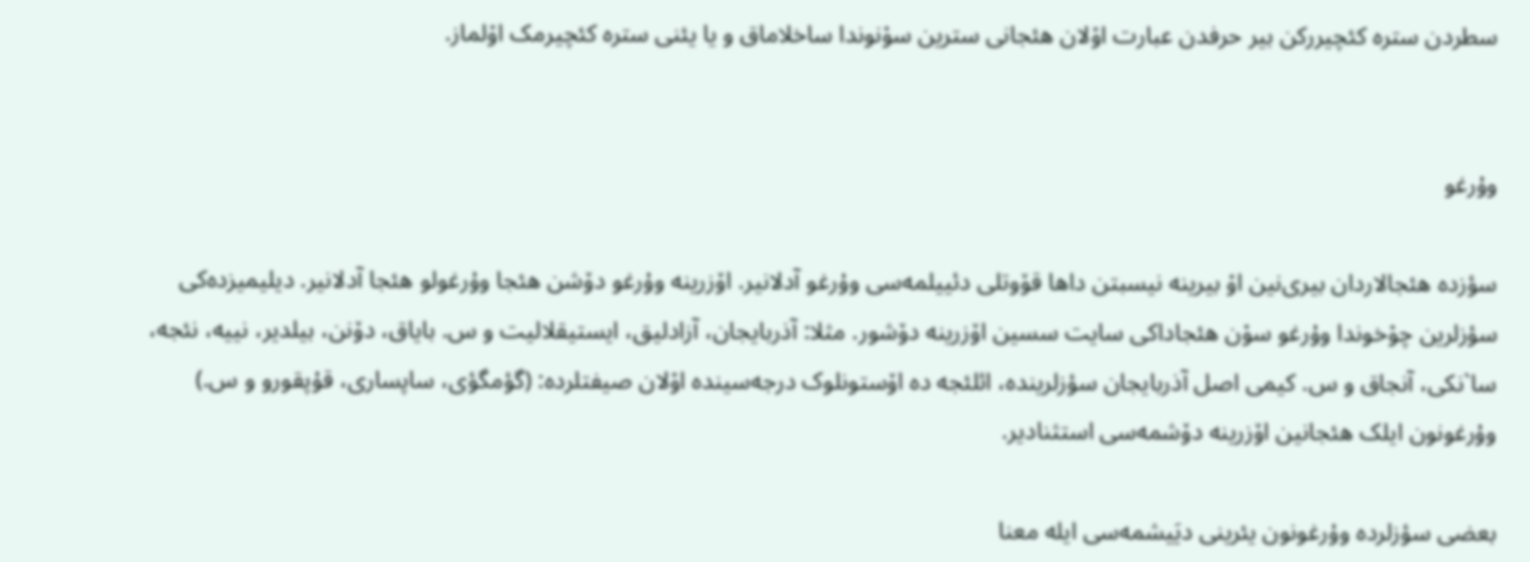سطردن ستره کئچیررکن بیر حرفدن عبارت اوْلان هئجانی سترین سوْنوندا ساخلاماق و یا یئنی ستره کئچیرمک اوْلماز.


وۇرغو

سؤزده هئجالاردان بیری‌نین اوْ بیرینه نیسبتن داها قۆوتلی دئییلمه‌سی وۇرغو آدلانیر. اۆزرینه وۇرغو دۆشن هئجا وۇرغولو هئجا آدلانیر. دیلیمیزده‌کی سؤزلرین چوْخوندا وۇرغو سوْن هئجاداکی سایت سسین اۆزرینه دۆشور. مثلا: آذربایجان، آزادلیق، ایستیقلالیت و س. بایاق، دۆنن، بیلدیر، نییه، نئجه، سا`نکی، آنجاق و س. کیمی اصل آذربایجان سؤزلرینده، ائلئجه ده اۆستونلوک درجه‌سینده اوْلان صیفتلرده: (گؤمگؤی، ساپساری، قۇپقورو و س.) وۇرغونون ایلک هئجانین اۆزرینه دۆشمه‌سی استثنادیر.

بعضی سؤزلرده وۇرغونون یئرینی دیَیشمه‌سی ایله معنا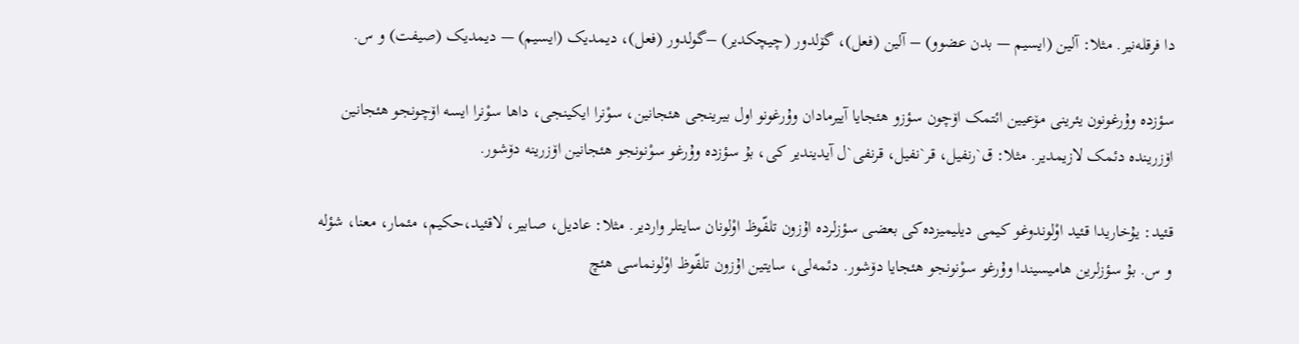دا فرقله‌نیر. مثلا: آلین (ایسیم — بدن عضوو) – آلین (فعل)، گۆلدور (چیچکدیر) –گولدور (فعل)، دیمدیک (ایسیم) — دیمدیک (صیفت) و س.

سؤزده وۇرغونون یئرینی مۆعیین ائتمک اۆچون سؤزو هئجایا آییرمادان وۇرغونو اول بیرینجی هئجانین، سوْنرا ایکینجی، داها سوْنرا ایسه اۆچونجو هئجانین اۆزرینده دئمک لازیمدیر. مثلا: ق`رنفیل، قر`نفیل، قرنفی`ل آیدیندیر کی، بۇ سؤزده وۇرغو سوْنونجو هئجانین اۆزرینه دۆشور.

قئید: یۇخاریدا قئید اوْلوندوغو کیمی دیلیمیزده‌کی بعضی سؤزلرده اۇزون تلفّوظ اوْلونان سایتلر واردیر. مثلا: عادیل، صابیر، لاقئید،حکیم، مئمار، معنا، شؤله و س. بۇ سؤزلرین هامیسیندا وۇرغو سوْنونجو هئجایا دۆشور. دئمه‌لی، سایتین اۇزون تلفّوظ اوْلونماسی هئچ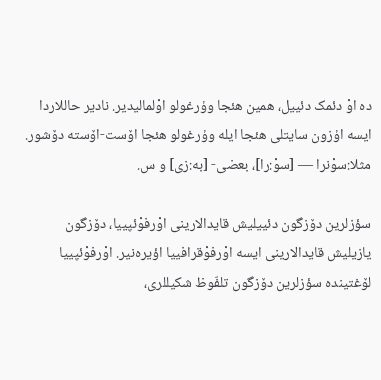ده اوْ دئمک دئییل، همین هئجا وۇرغولو اوْلمالیدیر. نادیر حاللاردا ایسه اۇزون سایتلی هئجا ایله وۇرغولو هئجا اۆست-اۆسته دۆشور. مثلا:سوْنرا — [سوْ:را]، بعضی- [به:زی] و س.

سؤزلرین دۆزگون دئییلیش قایدالارینی اوْرفوْئپییا، دۆزگون یازیلیش قایدالارینی ایسه اوْرفوْقرافییا اؤیره‌نیر. اوْرفوْئپییا لۆغتینده سؤزلرین دۆزگون تلفّوظ شکیللری،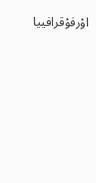اوْرفوْقرافییا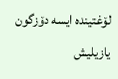لۆغتینده ایسه دۆزگون یازیلیش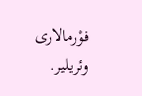فوْرمالاری وئریلیر.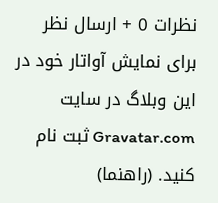نظرات 0 + ارسال نظر
برای نمایش آواتار خود در این وبلاگ در سایت Gravatar.com ثبت نام کنید. (راهنما)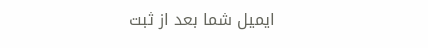ایمیل شما بعد از ثبت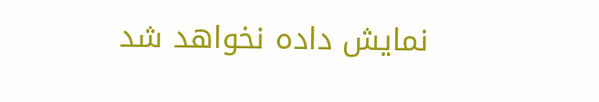نمایش داده نخواهد شد